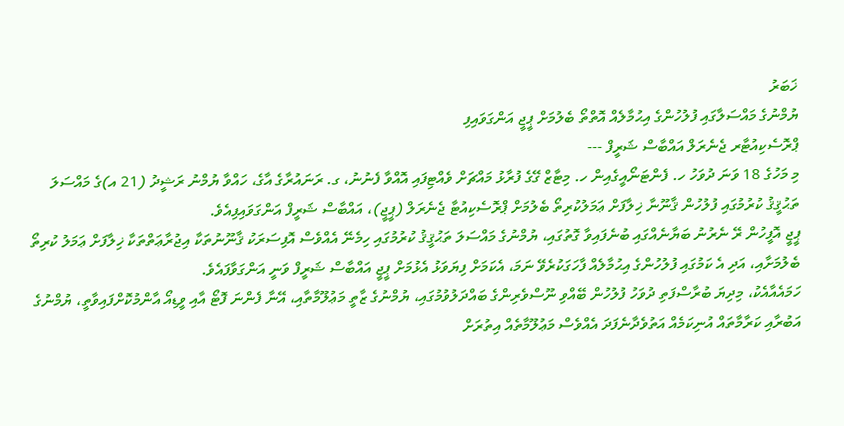ޚަބަރު
ޔުމްނުގެ މައްސަލާގައި ފުލުހުންގެ އިޙުމާލެއް އޮތްތޯ ބެލުމަށް ޕީޖީ އަންގަވައިފި
ޕްރޮސެކިއުޓާރ ޖެނެރަލް އައްބާސް ޝަރީފް ---
މި މަހުގެ 18 ވަނަ ދުވަހު ހ. ފެންޓަނޯއީގެއިން ހ. މިޓާޒް ގޭގެ ފުރާޅު މައްޗަށް ވެއްޓިފައި އޮއްވާ ފެނުނު، ގ. ރަނައުރާގެ އާގެ، ހައްވާ ޔުމްނު ރަޝީދު (21 އ)ގެ މައްސަލަ ތަޙުޤީޤު ކުރުމުގައި ފުލުހުން ޤާނޫނާ ޚިލާފަށް ޢަމަލުކުރިތޯ ބެލުމަށް ޕްރޮސެކިއުޓާ ޖެނެރަލް (ޕީޖީ)، އައްބާސް ޝަރީފް އަންގަވައިފިއެވެ.
ޕީޖީ އޮފީހުން ރޭ ނެރުނު ބަޔާނެއްގައި ބުނެފައިވާ ގޮތުގައި، ޔުމްނުގެ މައްސަލަ ތަޙުޤީޤު ކުރުމުގައި ހިމެނޭ އެއްވެސް އޮފިސަރަކު ޤާނޫނުތަކާ އިޖުރާޢަތްތަކާ ޚިލާފަށް ޢަމަލު ކުރިތޯ ބެލުމަށާއި، އަދި އެ ކަމުގައި ފުލުހުންގެ އިޙުމާލެއް ފާހަގަކުރެވޭ ނަމަ، އެކަމަށް ފިޔަވަޅު އެޅުމަށް ޕީޖީ އައްބާސް ޝަރީފް ވަނީ އަންގަވާފައެވެ.
ހަމައެއާއެކު، މިދިޔަ ބުރާސްފަތި ދުވަހު ފުލުހުން ބޭއްވި ނޫސްވެރިންގެ ބައްދަލުވުމުގައި، ޔުމްނުގެ ޒާތީ މަޢުލޫމާތާއި، އޭނާ ފެންނަ ފޮޓޯ އާއި ވީޑިއޯ އާންމުކޮށްފައިވާތީ، ޔުމްނުގެ އަބުރާއި ކަރާމާތައް އުނިކަމެއް އަތުވެދާނެފަދަ އެއްވެސް މަޢުލޫމާތެއް އިތުރަށް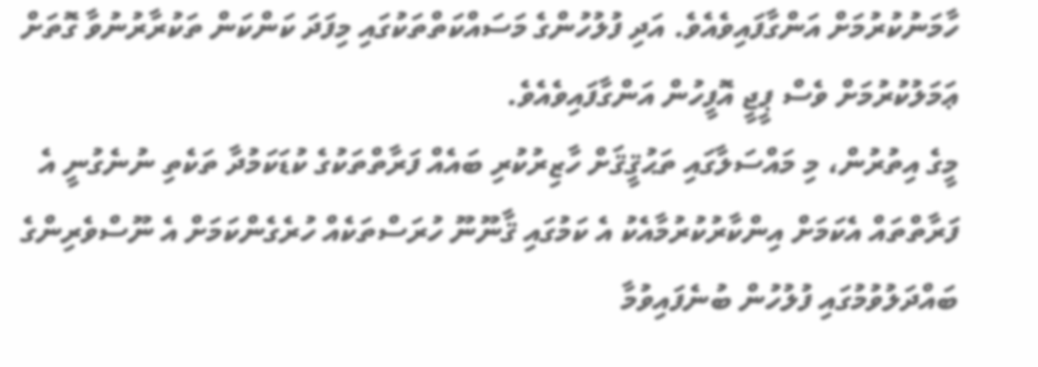ހާމަނުކުރުމަށް އަންގާފައިވެއެވެ. އަދި ފުލުހުންގެ މަސައްކަތްތަކުގައި މިފަދަ ކަންކަން ތަކުރާރުނުވާ ގޮތަށް ޢަމަލުކުރުމަށް ވެސް ޕީޖީ އޮފީހުން އަންގާފައިވެއެވެ.
މީގެ އިތުރުން، މި މައްސަލާގައި ތަޙުޤީޤަށް ހާޒިރުކުރި ބައެއް ފަރާތްތަކުގެ ކުޑަކަމުދާ ތަކެތި ނުނެގުނީ އެ ފަރާތްތައް އެކަމަށް އިންކާރުކުރުމާއެކު އެ ކަމުގައި ޤާނޫނޫ ހުރަސްތަކެއް ހުރެގެންކަމަށް އެ ނޫސްވެރިންގެ ބައްދަލުވުމުގައި ފުލުހުން ބުނެފައިވުމާ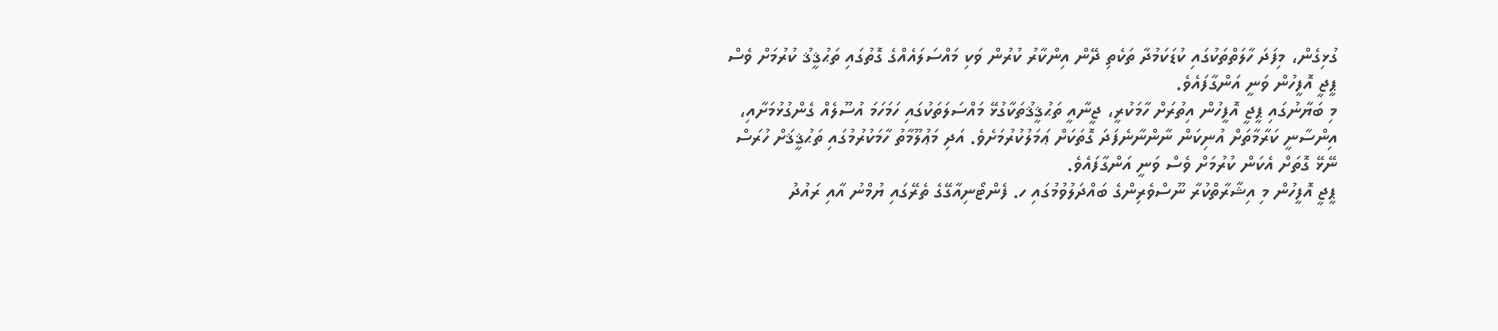ގުޅިގެން، މިފަދަ ހާލަތްތަކުގައި ކުޑަކަމުދާ ތަކެތި ދޭން އިންކާރު ކުރުން ވަކި މައްސަލައެއްގެ ގޮތުގައި ތަޙުޤީޤު ކުރުމަށް ވެސް ޕީޖީ އޮފީހުން ވަނީ އަންގާފައެވެ.
މި ބަޔާނުގައި ޕީޖީ އޮފީހުން އިތުރަށް ހާމަކުރީ، ޖީނާއީ ތަޙުޤީޤުތަކާގުޅޭ މައްސަލަތަކުގައި ހަމަހަމަ އުސޫލެއް ގެންގުޅުމަށާއި، އިންސާނީ ކަރާމާތަށް އުނިކަން ނާންނާނެފަދަ ގޮތަކަށް ޢަމަލުކުރުމަށެވެ. އަދި މަޢުލޫމާތު ހާމަކުރުމުގައި ތަޙުޤީޤަށް ހުރަސް ނޭޅޭ ގޮތަށް އެކަން ކުރުމަށް ވެސް ވަނީ އަންގާފައެވެ.
ޕީޖީ އޮފީހުން މި އިޝާރާތްކުރާ ނޫސްވެރިންގެ ބައްދަލުވުމުގައި ހ. ފެންޓޯނިއާގޭގެ ތެރޭގައި ޔުމްނު އާއި ރައުދު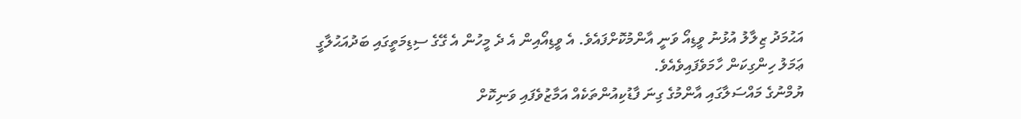އަޙުމަދު ޒިލާލު އުޅުނު ވީޑިއޯ ވަނީ އާންމުކޮށްފައެވެ. އެ ވީޑިއޯއިން އެ ދެ މީހުން އެ ގޭގެ ސިޑިމަތީގައި ބަދުއަޙުލާގީ ޢަމަލު ހިންގިކަން ހާމަވެފައިވެއެވެ.
ޔުމްނުގެ މައްސަލާގައި އާންމުގެ ގިނަ ފާޑުކިއުންތަކެއް އަމާޒުވެފައި ވަނިކޮށް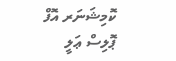ކޮމިޝަނަރ އޮފް ޕޮލިސް ޢަލީ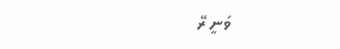ވަނީ ރޭ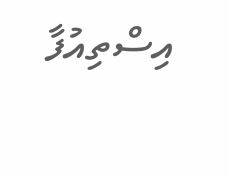އިސްތިއުފާ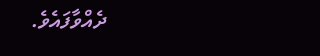ދެއްވާފައެވެ.